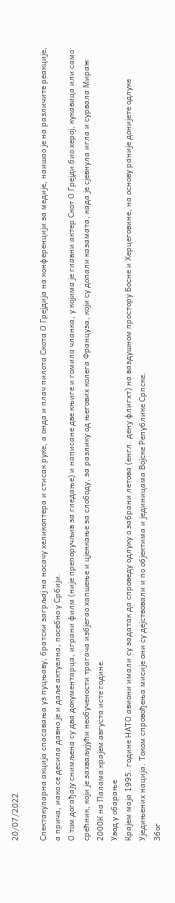20/07/2022

Спектакуларна акција спасавања уз пуцњаву, братски загрљај на носачу хеликоптера и стисак руке, а онда и плач пилота Скота О Грејдија на конференцији за медије, наишао је на различите реакције, а прича, иако се десила давно је и даље актуелна, посебно у Србији.
О том догађају снимљена су два документарца, играни филм (није препоручљив за гледање) и написане две књиге и гомила чланка, у којима је главни актер Скот О Грејди био херој, кукавица или само срећник, који је захваљујући необучености трагача избјегао хапшење и цјенкање за слободу, за разлику од његових колега Француза, који су допали казамата, када је сјевнула игла и сурвала Мираж 2000К на Палама крајем августа исте године.
Увод у обарање
Крајем маја 1995. године НАТО авиони имали су задатак да спроведу одлуку о забрани летова (енгл. денy флигхт) на ваздушном простору Босне и Херцеговине, на основу раније донијете одлуке Уједињених нација. Током спровођења мисије они су дејствовали и по објектима и јединицама Војске Републике Српске.
Због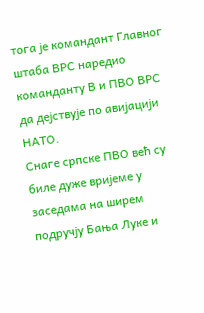тога је командант Главног штаба ВРС наредио команданту В и ПВО ВРС да дејствује по авијацији НАТО.
Снаге српске ПВО већ су биле дуже вријеме у заседама на ширем подручју Бања Луке и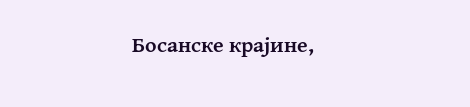Босанске крајине,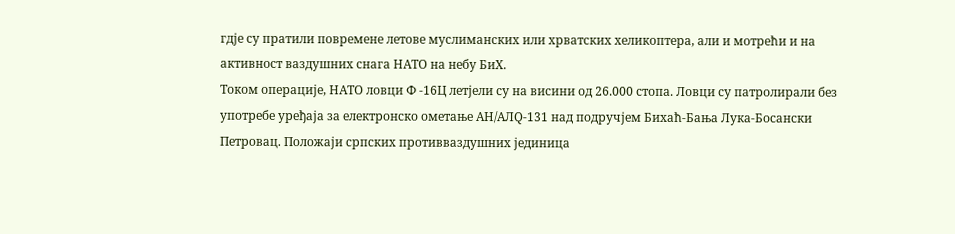гдје су пратили повремене летове муслиманских или хрватских хеликоптера, али и мотрећи и на активност ваздушних снага НАТО на небу БиХ.
Током операције, НАТО ловци Ф -16Ц летјели су на висини од 26.000 стопа. Ловци су патролирали без употребе уређаја за електронско ометање АН/АЛQ-131 над подручјем Бихаћ-Бања Лука-Босански Петровац. Положаји српских противваздушних јединица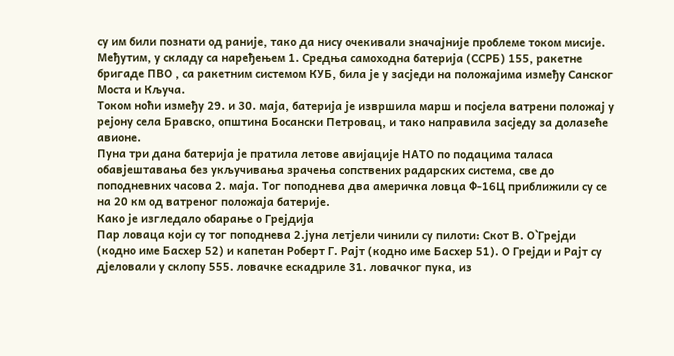су им били познати од раније, тако да нису очекивали значајније проблеме током мисије.
Међутим, у складу са наређењем 1. Средња самоходна батерија (ССРБ) 155, ракетне бригаде ПВО , са ракетним системом КУБ, била је у засједи на положајима између Санског Моста и Кључа.
Током ноћи између 29. и 30. маја, батерија је извршила марш и посјела ватрени положај у рејону села Бравско, општина Босански Петровац, и тако направила засједу за долазеће авионе.
Пуна три дана батерија је пратила летове авијације НАТО по подацима таласа обавјештавања без укључивања зрачења сопствених радарских система, све до поподневних часова 2. маја. Тог поподнева два америчка ловца Ф-16Ц приближили су се на 20 км од ватреног положаја батерије.
Како је изгледало обарање о Грејдија
Пар ловаца који су тог поподнева 2.јуна летјели чинили су пилоти: Скот В. О`Грејди (кодно име Басхер 52) и капетан Роберт Г. Рајт (кодно име Басхер 51). О Грејди и Рајт су дјеловали у склопу 555. ловачке ескадриле 31. ловачког пука, из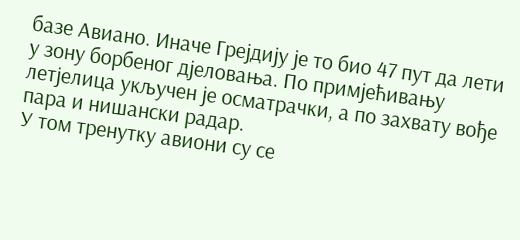базе Авиано. Иначе Грејдију је то био 47 пут да лети у зону борбеног дјеловања. По примјећивању летјелица укључен је осматрачки, а по захвату вође пара и нишански радар.
У том тренутку авиони су се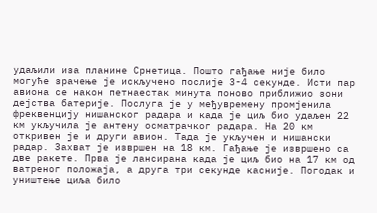удаљили иза планине Срнетица. Пошто гађање није било могуће зрачење је искључено послије 3-4 секунде. Исти пар авиона се након петнаестак минута поново приближио зони дејства батерије. Послуга је у међувремену промјенила фреквенцију нишанског радара и када је циљ био удаљен 22 км укључила је антену осматрачког радара. На 20 км откривен је и други авион. Тада је укључен и нишански радар. Захват је извршен на 18 км. Гађање је извршено са две ракете. Прва је лансирана када је циљ био на 17 км од ватреног положаја, а друга три секунде касније. Погодак и уништење циља било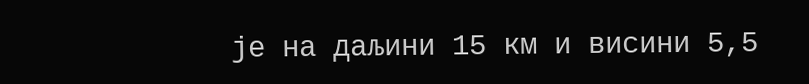је на даљини 15 км и висини 5,5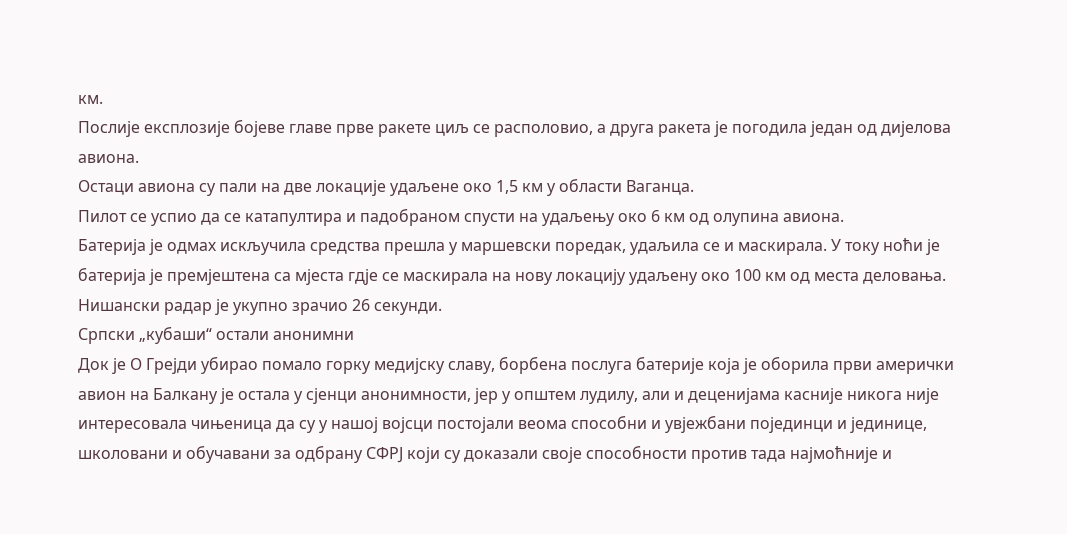км.
Послије експлозије бојеве главе прве ракете циљ се располовио, а друга ракета је погодила један од дијелова авиона.
Остаци авиона су пали на две локације удаљене око 1,5 км у области Ваганца.
Пилот се успио да се катапултира и падобраном спусти на удаљењу око 6 км од олупина авиона.
Батерија је одмах искључила средства прешла у маршевски поредак, удаљила се и маскирала. У току ноћи је батерија је премјештена са мјеста гдје се маскирала на нову локацију удаљену око 100 км од места деловања. Нишански радар је укупно зрачио 26 секунди.
Српски „кубаши“ остали анонимни
Док је О Грејди убирао помало горку медијску славу, борбена послуга батерије која је оборила први амерички авион на Балкану је остала у сјенци анонимности, јер у општем лудилу, али и деценијама касније никога није интересовала чињеница да су у нашој војсци постојали веома способни и увјежбани појединци и јединице, школовани и обучавани за одбрану СФРЈ који су доказали своје способности против тада најмоћније и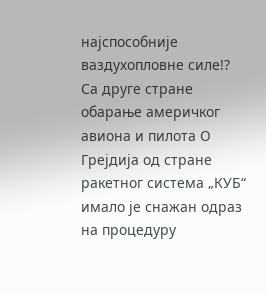најспособније ваздухопловне силе!?
Са друге стране обарање америчког авиона и пилота О Грејдија од стране ракетног система „КУБ“ имало је снажан одраз на процедуру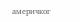америчког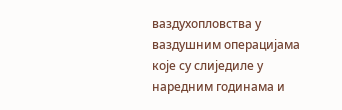ваздухопловства у ваздушним операцијама које су слиједиле у наредним годинама и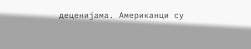деценијама. Американци су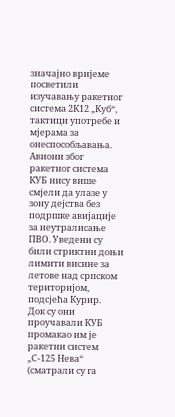значајно вријеме посветили изучавању ракетног система 2К12 „Куб“, тактици употребе и мјерама за онеспособљавања. Авиони због ракетног система КУБ нису више смјели да улазе у зону дејства без подршке авијације за неутралисање ПВО. Уведени су били стриктни доњи лимити висине за летове над српском територијом, подсјећа Курир.
Док су они проучавали КУБ промакао им је ракетни систем „С-125 Нева“ (сматрали су га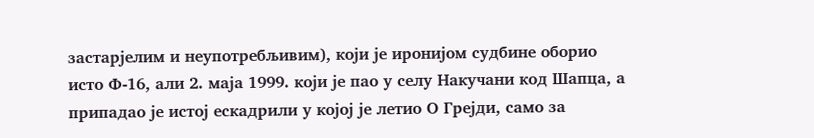застарјелим и неупотребљивим), који је иронијом судбине оборио исто Ф-16, али 2. маја 1999. који је пао у селу Накучани код Шапца, а припадао је истој ескадрили у којој је летио О Грејди, само за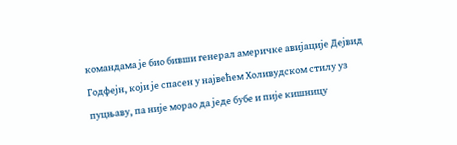командама је био бивши генерал америчке авијације Дејвид Годфејн, који је спасен у највећем Холивудском стилу уз пуцњаву, па није морао да једе бубе и пије кишницу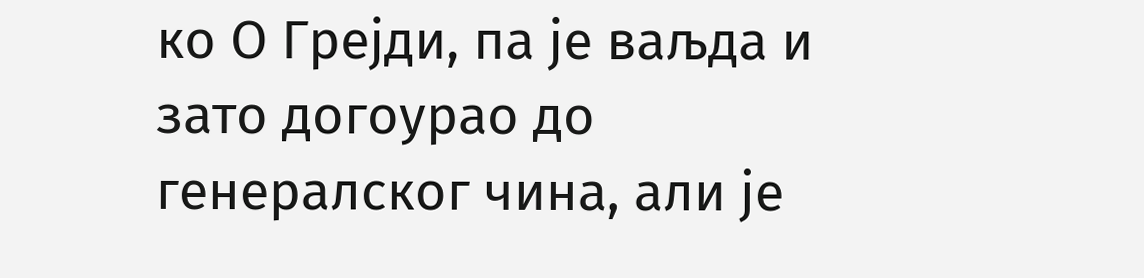ко О Грејди, па је ваљда и зато догоурао до генералског чина, али је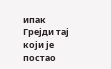ипак Грејди тај који је постао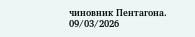чиновник Пентагона.
09/03/2026